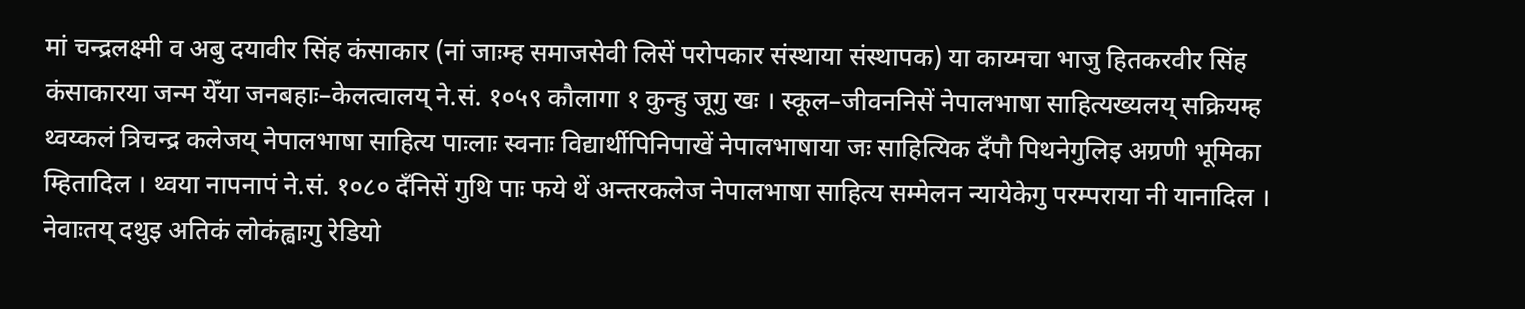मां चन्द्रलक्ष्मी व अबु दयावीर सिंह कंसाकार (नां जाःम्ह समाजसेवी लिसें परोपकार संस्थाया संस्थापक) या काय्मचा भाजु हितकरवीर सिंह कंसाकारया जन्म येँया जनबहाः–केलत्वालय् ने.सं. १०५९ कौलागा १ कुन्हु जूगु खः । स्कूल–जीवननिसें नेपालभाषा साहित्यख्यलय् सक्रियम्ह थ्वय्कलं त्रिचन्द्र कलेजय् नेपालभाषा साहित्य पाःलाः स्वनाः विद्यार्थीपिनिपाखें नेपालभाषाया जः साहित्यिक दँपौ पिथनेगुलिइ अग्रणी भूमिका म्हितादिल । थ्वया नापनापं ने.सं. १०८० दँनिसें गुथि पाः फये थें अन्तरकलेज नेपालभाषा साहित्य सम्मेलन न्यायेकेगु परम्पराया नी यानादिल ।
नेवाःतय् दथुइ अतिकं लोकंह्वाःगु रेडियो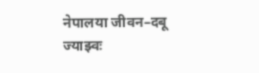नेपालया जीवन–दबू ज्याझ्वः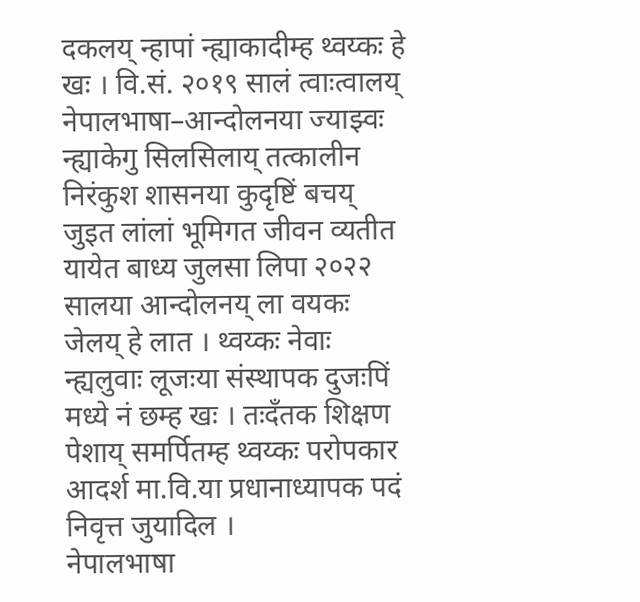दकलय् न्हापां न्ह्याकादीम्ह थ्वय्कः हे खः । वि.सं. २०१९ सालं त्वाःत्वालय् नेपालभाषा–आन्दोलनया ज्याझ्वः न्ह्याकेगु सिलसिलाय् तत्कालीन निरंकुश शासनया कुदृष्टिं बचय् जुइत लांलां भूमिगत जीवन व्यतीत यायेत बाध्य जुलसा लिपा २०२२ सालया आन्दोलनय् ला वयकः जेलय् हे लात । थ्वय्कः नेवाः न्ह्यलुवाः लूजःया संस्थापक दुजःपिं मध्ये नं छम्ह खः । तःदँतक शिक्षण पेशाय् समर्पितम्ह थ्वय्कः परोपकार आदर्श मा.वि.या प्रधानाध्यापक पदं निवृत्त जुयादिल ।
नेपालभाषा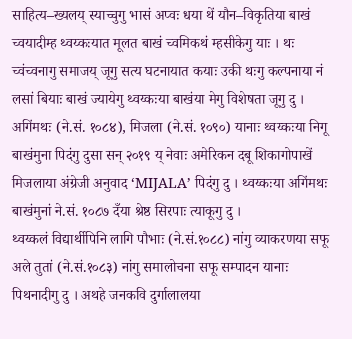साहित्य–ख्यलय् स्याच्चुगु भासं अप्वः धया थें यौन–विकृतिया बाखं च्वयादीम्ह थ्वय्कःयात मूलत बाखं च्वमिकथं म्हसीकेगु याः । थः च्वंच्वनागु समाजय् जूगु सत्य घटनायात कयाः उकी थःगु कल्पनाया नं लसां बियाः बाखं ज्यायेगु थ्वय्कःया बाखंया मेगु विशेषता जूगु दु । अगिंमथः (ने.सं. १०८४), मिजला (ने.सं. १०९०) यानाः थ्वय्कःया निगू बाखंमुना पिदंगु दुसा सन् २०१९ य् नेवाः अमेरिकन दबू शिकागोपाखें मिजलाया अंग्रेजी अनुवाद ‘MIJALA’ पिदंगु दु । थ्वय्कःया अगिंमथः बाखंमुनां ने.सं. १०८७ दँया श्रेष्ठ सिरपाः त्याकूगु दु ।
थ्वय्कलं विद्यार्थीपिनि लागि पौभाः (ने.सं.१०८८) नांगु व्याकरणया सफू अले तुतां (ने.सं.१०८३) नांगु समालोचना सफू सम्पादन यानाः पिथनादीगु दु । अथहे जनकवि दुर्गालालया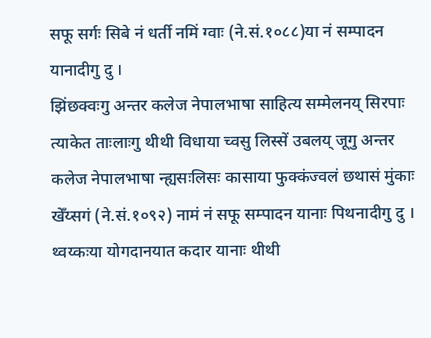सफू सर्गः सिबे नं धर्ती नमिं ग्वाः (ने.सं.१०८८)या नं सम्पादन यानादीगु दु ।
झिंछक्वःगु अन्तर कलेज नेपालभाषा साहित्य सम्मेलनय् सिरपाः त्याकेत ताःलाःगु थीथी विधाया च्वसु लिस्सें उबलय् जूगु अन्तर कलेज नेपालभाषा न्ह्यसःलिसः कासाया फुक्कंज्वलं छथासं मुंकाः खेँय्सगं (ने.सं.१०९२) नामं नं सफू सम्पादन यानाः पिथनादीगु दु । थ्वय्कःया योगदानयात कदार यानाः थीथी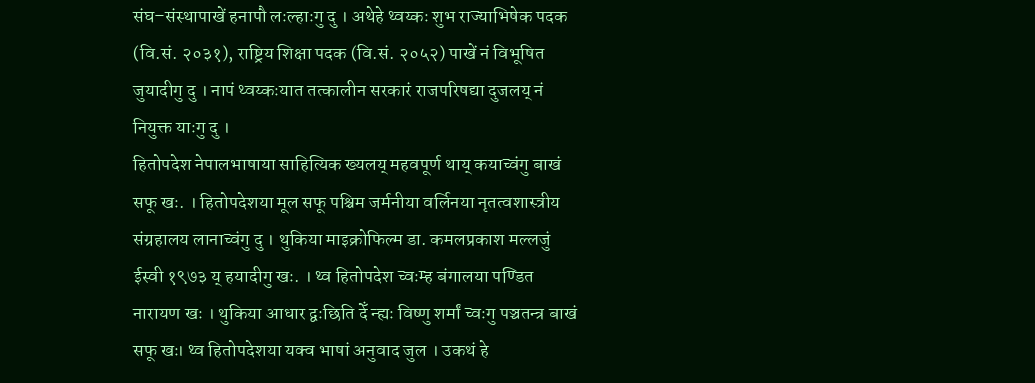संघ–संस्थापाखें हनापौ लःल्हाःगु दु । अथेहे थ्वय्कः शुभ राज्याभिषेक पदक (वि.सं. २०३१), राष्ट्रिय शिक्षा पदक (वि.सं. २०५२) पाखें नं विभूषित जुयादीगु दु । नापं थ्वय्कःयात तत्कालीन सरकारं राजपरिषद्या दुजलय् नं नियुक्त याःगु दु ।
हितोपदेश नेपालभाषाया साहित्यिक ख्यलय् महवपूर्ण थाय् कयाच्वंगु बाखं सफू खः. । हितोपदेशया मूल सफू पश्चिम जर्मनीया वर्लिनया नृतत्वशास्त्रीय संग्रहालय लानाच्वंगु दु । थुकिया माइक्रोफिल्म डा. कमलप्रकाश मल्लजुं ईस्वी १९७३ य् हयादीगु खः. । थ्व हितोपदेश च्वःम्ह बंगालया पण्डित नारायण खः । थुकिया आधार द्वःछिति देँ न्ह्यः विष्णु शर्मां च्वःगु पञ्चतन्त्र बाखं सफू खः। थ्व हितोपदेशया यक्व भाषां अनुवाद जुल । उकथं हे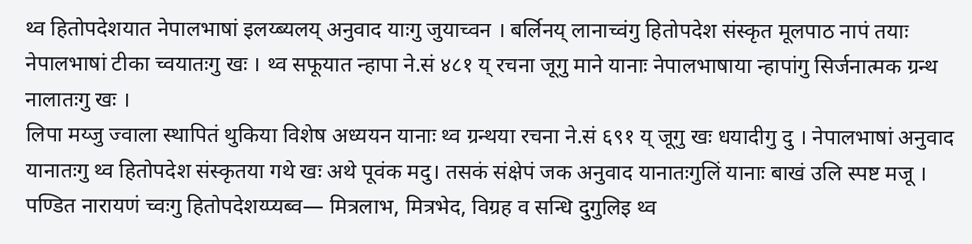थ्व हितोपदेशयात नेपालभाषां इलय्ब्यलय् अनुवाद याःगु जुयाच्वन । बर्लिनय् लानाच्वंगु हितोपदेश संस्कृत मूलपाठ नापं तयाः नेपालभाषां टीका च्वयातःगु खः । थ्व सफूयात न्हापा ने.सं ४८१ य् रचना जूगु माने यानाः नेपालभाषाया न्हापांगु सिर्जनात्मक ग्रन्थ नालातःगु खः ।
लिपा मय्जु ज्वाला स्थापितं थुकिया विशेष अध्ययन यानाः थ्व ग्रन्थया रचना ने.सं ६९१ य् जूगु खः धयादीगु दु । नेपालभाषां अनुवाद यानातःगु थ्व हितोपदेश संस्कृतया गथे खः अथे पूवंक मदु। तसकं संक्षेपं जक अनुवाद यानातःगुलिं यानाः बाखं उलि स्पष्ट मजू । पण्डित नारायणं च्वःगु हितोपदेशय्प्यब्व— मित्रलाभ, मित्रभेद, विग्रह व सन्धि दुगुलिइ थ्व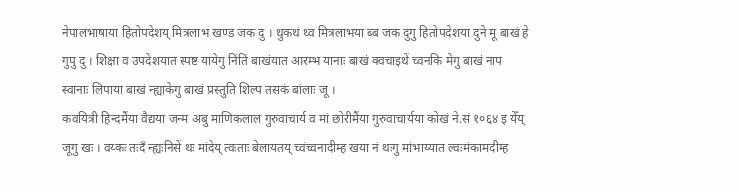नेपालभाषाया हितोपदेशय् मित्रलाभ खण्ड जक दु । थुकथं थ्व मित्रलाभया ब्ब जक दुगु हितोपदेशया दुने मू बाखं हे गुपु दु । शिक्षा व उपदेशयात स्पष्ट यायेगु निंतिं बाखंयात आरम्भ यानाः बाखं क्वचाइथें च्वनकि मेगु बाखं नाप स्वानाः लिपाया बाखं न्ह्याकेगु बाखं प्रस्तुति शिल्प तसकं बांलाः जू ।
कवयित्री हिन्दमैंया वैद्यया जन्म अबु माणिकलाल गुरुवाचार्य व मां छोरीमैंया गुरुवाचार्यया कोखं ने.सं १०६४ इ येँय् जूगु खः । वय्कः तःदँ न्ह्यःनिसें थः मांदेय् त्वःताः बेलायतय् च्वंच्वनादीम्ह खया नं थःगु मांभाय्यात ल्वःमंकामदीम्ह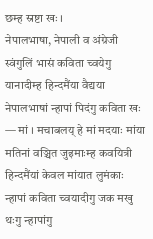छम्ह स्रष्टा खः ।
नेपालभाषा, नेपाली व अंग्रेजी स्वंगुलिं भासं कविता च्वयेगु यानादीम्ह हिन्दमैंया वैद्यया नेपालभाषां न्हापां पिदंगु कविता खः — मां । मचाबलय् हे मां मदयाः मांया मतिनां वञ्चित जुइमाःम्ह कवयित्री हिन्दमैंयां केवल मांयात लुमंकाः न्हापां कविता च्वयादीगु जक मखु थःगु न्हापांगु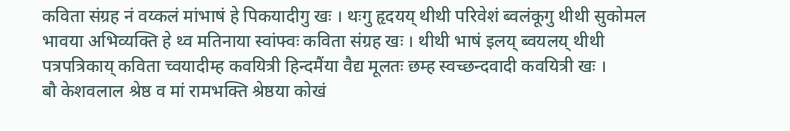कविता संग्रह नं वय्कलं मांभाषं हे पिकयादीगु खः । थःगु हृदयय् थीथी परिवेशं ब्वलंकूगु थीथी सुकोमल भावया अभिव्यक्ति हे थ्व मतिनाया स्वांफ्वः कविता संग्रह खः । थीथी भाषं इलय् ब्वयलय् थीथी पत्रपत्रिकाय् कविता च्वयादीम्ह कवयित्री हिन्दमैंया वैद्य मूलतः छम्ह स्वच्छन्दवादी कवयित्री खः ।
बौ केशवलाल श्रेष्ठ व मां रामभक्ति श्रेष्ठया कोखं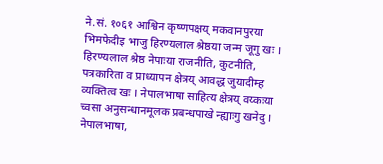ने.सं. १०६१ आश्विन कृष्णपक्षय् मकवानपुरया भिमफेदीइ भाजु हिरण्यलाल श्रेष्ठया जन्म जूगु खः । हिरण्यलाल श्रेष्ठ नेपाःया राजनीति, कुटनीति, पत्रकारिता व प्राध्यापन क्षेत्रय् आवद्ध जुयादीम्ह व्यक्तित्व खः । नेपालभाषा साहित्य क्षेत्रय् वय्कःया च्वसा अनुसन्धानमूलक प्रबन्धपाखे न्ह्याःगु खनेदु । नेपालभाषा,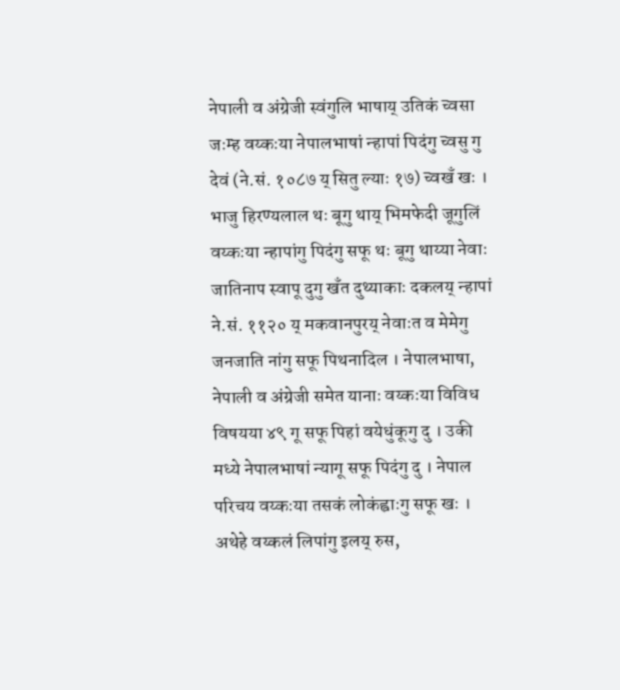नेपाली व अंग्रेजी स्वंगुलि भाषाय् उतिकं च्वसा जःम्ह वय्कःया नेपालभाषां न्हापां पिदंगु च्वसु गु देवं (ने.सं. १०८७ य् सितु ल्याः १७) च्वखँ खः । भाजु हिरण्यलाल थः बूगु थाय् भिमफेदी जूगुलिं वय्कःया न्हापांगु पिदंगु सफू थः बूगु थाय्या नेवाः जातिनाप स्वापू दुगु खँत दुथ्याकाः दकलय् न्हापां ने.सं. ११२० य् मकवानपुरय् नेवाःत व मेमेगु जनजाति नांगु सफू पिथनादिल । नेपालभाषा, नेपाली व अंग्रेजी समेत यानाः वय्कःया विविध विषयया ४९ गू सफू पिहां वयेधुंकूगु दु । उकी मध्ये नेपालभाषां न्यागू सफू पिदंगु दु । नेपाल परिचय वय्कःया तसकं लोकंह्वाःगु सफू खः । अथेहे वय्कलं लिपांगु इलय् रुस,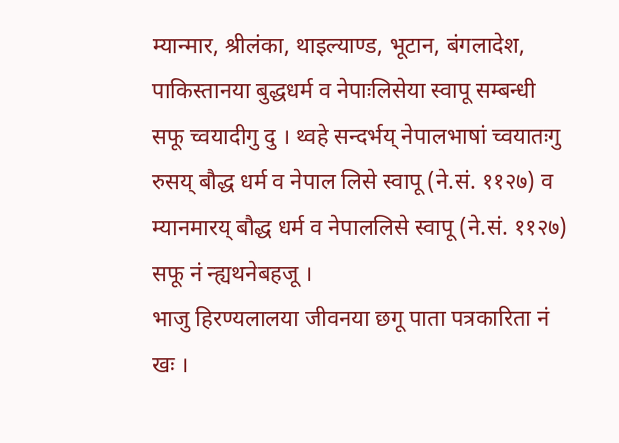म्यान्मार, श्रीलंका, थाइल्याण्ड, भूटान, बंगलादेश, पाकिस्तानया बुद्धधर्म व नेपाःलिसेया स्वापू सम्बन्धी सफू च्वयादीगु दु । थ्वहे सन्दर्भय् नेपालभाषां च्वयातःगु रुसय् बौद्ध धर्म व नेपाल लिसे स्वापू (ने.सं. ११२७) व म्यानमारय् बौद्ध धर्म व नेपाललिसे स्वापू (ने.सं. ११२७) सफू नं न्ह्यथनेबहजू ।
भाजु हिरण्यलालया जीवनया छगू पाता पत्रकारिता नं खः ।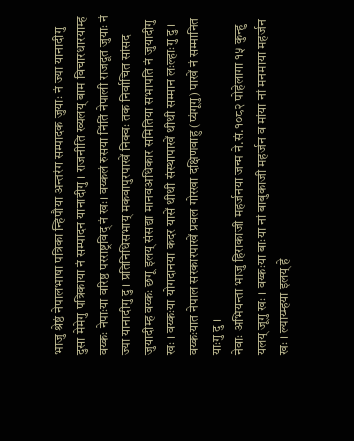भाजु श्रेष्ठं नेपालभाषा पत्रिका न्हिपौया अन्तरंग सम्पादक जुयाः नं ज्या यानादीगु दुसा मेमेगु पत्रिकाया नं सम्पादन यानादीगु । राजनीति ख्यलय् बाम विचारधारयाम्ह वय्कः नेपाःया वरिष्ठ परराष्ट्रविद् नं खः। वय्कलं रुसया निंतिं नेपाली राजदूत जुयाः नं ज्या यानादीगु दु । प्रतिनिधिसभाय् मकवापुरपाखें निक्वः तक निर्वाचित सांसद जुयादीम्ह वय्कः छगू इलय् संसद्या मानवअधिकार समितिया सभापति नं जुयादीगु खः । वय्कःया योगदानया कदर यासें थीथी संस्थापाखें थीथी सम्मान लःल्हाःगु दु । वय्कःयात नेपाल सरकारपाखें प्रवल गोरखा दक्षिणवाहु (प्यंगूगु) पाखें नं सम्मानित याःगु दु ।
नेवाः अभियन्ता भाजु हिराकाजी महर्जनया जन्म ने.सं.१०८२ पोहेलागा १५ कुन्हु यलय् जूगु खः । वय्कःया बाःया नां बाबुकाजी महर्जन व मांया नां मनमाया महर्जन खः । ल्याय्म्हया इलय् हे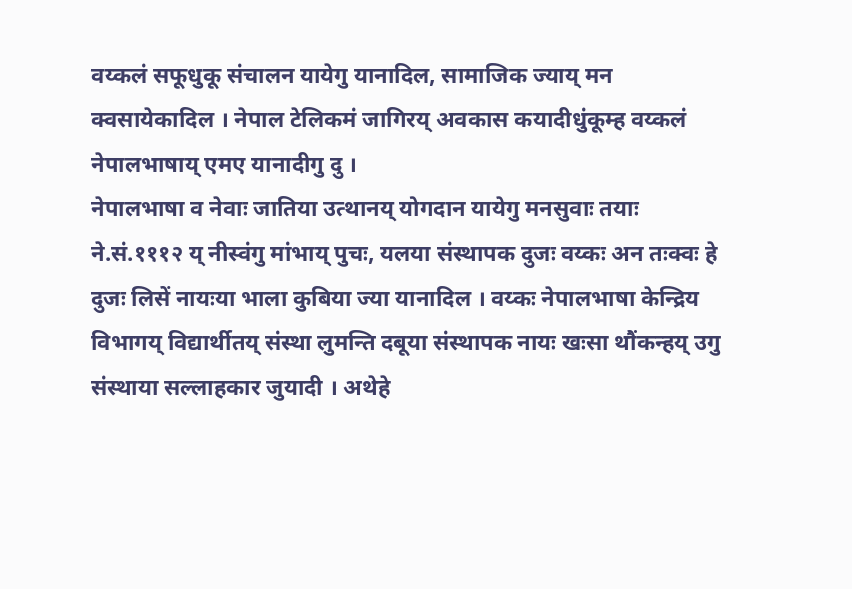वय्कलं सफूधुकू संचालन यायेगु यानादिल, सामाजिक ज्याय् मन क्वसायेकादिल । नेपाल टेलिकमं जागिरय् अवकास कयादीधुंकूम्ह वय्कलं नेपालभाषाय् एमए यानादीगु दु ।
नेपालभाषा व नेवाः जातिया उत्थानय् योगदान यायेगु मनसुवाः तयाः ने.सं.१११२ य् नीस्वंगु मांभाय् पुचः, यलया संस्थापक दुजः वय्कः अन तःक्वः हे दुजः लिसें नायःया भाला कुबिया ज्या यानादिल । वय्कः नेपालभाषा केन्द्रिय विभागय् विद्यार्थीतय् संस्था लुमन्ति दबूया संस्थापक नायः खःसा थौंकन्हय् उगु संस्थाया सल्लाहकार जुयादी । अथेहे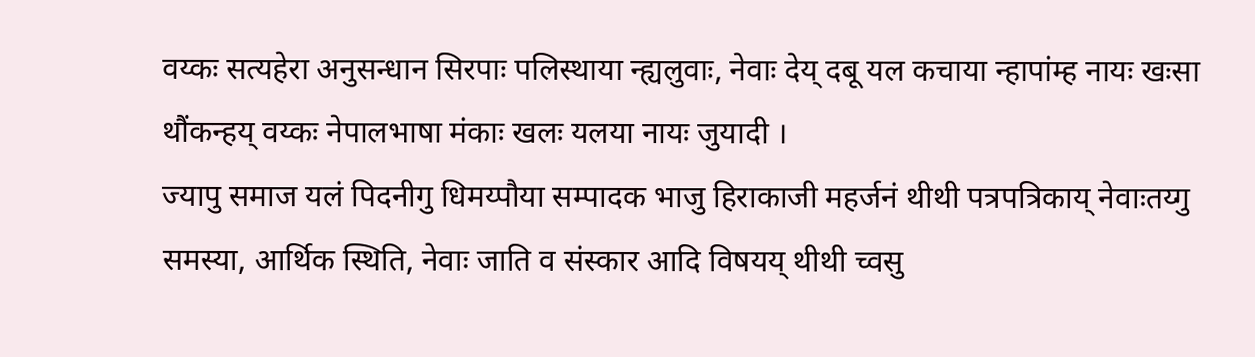वय्कः सत्यहेरा अनुसन्धान सिरपाः पलिस्थाया न्ह्यलुवाः, नेवाः देय् दबू यल कचाया न्हापांम्ह नायः खःसा थौंकन्हय् वय्कः नेपालभाषा मंकाः खलः यलया नायः जुयादी ।
ज्यापु समाज यलं पिदनीगु धिमय्पौया सम्पादक भाजु हिराकाजी महर्जनं थीथी पत्रपत्रिकाय् नेवाःतय्गु समस्या, आर्थिक स्थिति, नेवाः जाति व संस्कार आदि विषयय् थीथी च्वसु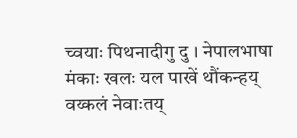च्वयाः पिथनादीगु दु । नेपालभाषा मंकाः खलः यल पाखें थौंकन्हय् वय्कलं नेवाःतय्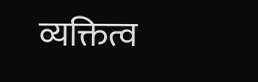व्यक्तित्व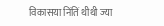विकासया निंतिं थीथी ज्या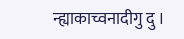न्ह्याकाच्वनादीगु दु ।